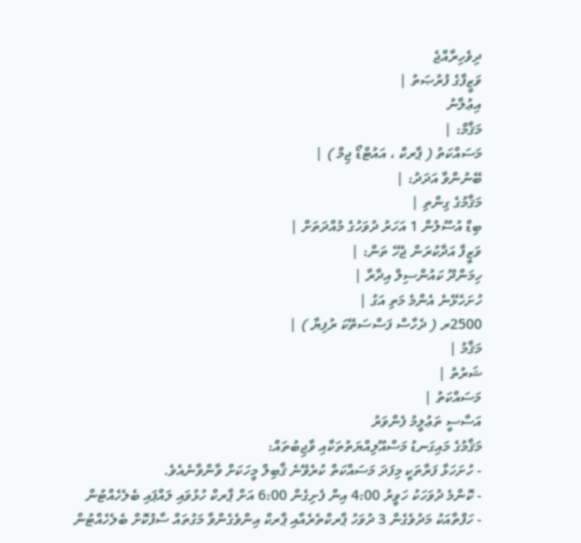ދިވެހިރާއްޖެ
ވަޒީފާގެ ފުރުޞަތު |
އިޢުލާނު
މަޤާމް: |
މަސައްކަތު ( ޕާރކް ، އައުޓްޑޯ ޖިމް ) |
ބޭނުންވާ އަދަދު: |
މަޤާމުގެ ގިންތި |
ބިޑް އުސޫލުން 1 އަހަރު ދުވަހުގެ މުއްދަތަށް |
ވަޒީފާ އަދާކުރަން ޖެހޭ ތަން: |
ހިމަންދޫ ކައުންސިލް އިދާރާ |
ހުށަހެޅޭނެ އެންމެ މަތި އަގު |
2500ރ ( ދެހާސް ފަސްސަތޭކަ ރުފިޔާ ) |
މަޤާމު |
ޝަރުތު |
މަސައްކަތު |
އަސާސީ ތަޢުލީމު ފެންވަރު
މަޤާމުގެ މައިގަނޑު މަސްއޫލިއްޔަތުތަކާއި ވާޖިބުތައް:
- ހުށަހަޅާ ފަރާތަކީ މިފަދަ މަސައްކަތް ކުރެވޭނެ ޤާބިލް މީހަކަށް ވާންވާނެއެވެ.
- ކޮންމެ ދުވަހަކު ހަވީރު 4:00 އިން ފެށިގެން 6:00 އަށް ޕާރކް ހުޅުވައި ލައްޕައި ބެލެހެއްޓުން
- ހަފްތާއަކު މަދުވެގެން 3 ދުވަހު ޕާރކްތެރެއާއި ޕާރކް އިންވެގެންވާ މަގުތައް ސާފުކޮށް ބެލެހެއްޓުން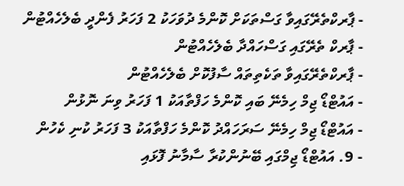- ޕާރކްތެރޭގައިވާ ގަސްތަކަށް ކޮންމެ ދުވަހަކު 2 ފަހަރު ފެންދީ ބެލެހެއްޓުން
- ޕާރކް ތެރޭގައި ގަސްހައްދާ ބެލެހެއްޓުން
- ޕާރކްތެރޭގައިވާ ތަކެތިތައް ސާފުކޮށް ބެލެހެއްޓުން
- އައުޓްޑޯ ޖިމް ހިމެނޭ ބައި ކޮންމެ ހަފްތާއަކު 1 ފަހަރު ވިނަ ނޮޅުން
- އައުޓްޑޯ ޖިމް ހިމެނޭ ސަރަހައްދު ކޮންމެ ހަފްތާއަކު 3 ފަހަރު ކުނި ކެހުން
- 9. އައުޓްޑޯ ޖިމްގައި ބޭނުންކުރާ ސާމާނު ފޮޅައި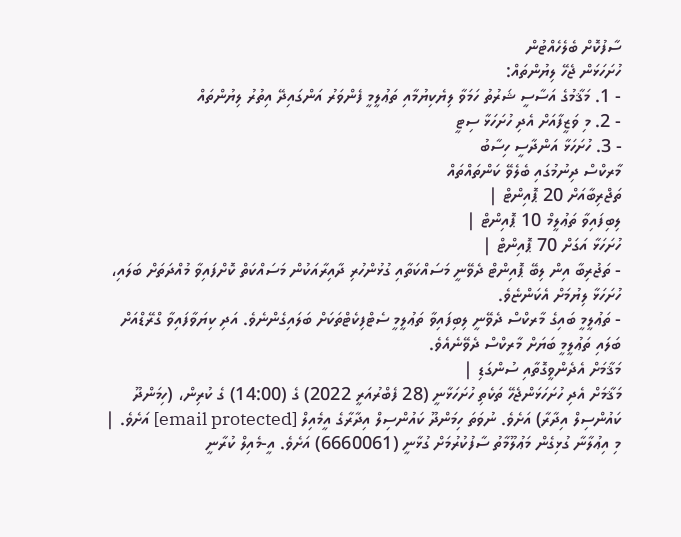ސާފުކޮށް ބެލެހެއްޓުން
ހުށަހަޅަން ޖެހޭ ލިޔުންތައް:
- 1. މަޤާމުގެ އަސާސީ ޝަރުތު ހަމަވާ ލިޔެކިޔުމާއި ތަޢުލީމީ ފެންވަރު އަންގައިދޭ އިތުރު ލިޔުންތައް
- 2. މި ވަޒީފާއަށް އެދި ހުށަހަޅާ ސިޓީ
- 3. ހުށަހަޅާ އަންދާސީ ހިސާބު
މާރކްސް ދިނުމުގައި ބެލެވޭ ކަންތައްތައް
ތަޖްރިބާއަށް 20 ޕޮއިންޓް |
ލިބިފައިވާ ތަޢުލީމް 10 ޕޮއިންޓް |
ހުށަހަޅާ އަގަށް 70 ޕޮއިންޓް |
- ތަޖުރިބާ އިން ލިބޭ ޕޮއިންޓް ދެވޭނީ މަސައްކަތާއި ގުޅުންހުރި ދާއިރާއަކުން މަސައްކަތް ކޮށްފައިވާ މުއްދަތަށް ބަލައި، ހުށަހަޅާ ލިޔުމަށް އެކަންޏެވެ.
- ތަޢުލީމީ ބައިގެ މާރކްސް ދެވޭނީ ލިބިފައިވާ ތަޢުލީމީ ސެޓްފިކެޓްތަކަށް ބަލައިގެންނެވެ. އަދި ކިޔަވާފައިވާ ގްރޭޑްއަށް ބަލައި ތަޢުލީމީ ބަޔަށް މާރކްސް ދެވޭނެއެވެ.
މަޤާމަށް އެދެންވީގޮތާއި ސުންގަޑި |
މަޤާމަށް އެދި ހުށަހަޅަންޖެހޭ ތަކެތި ހުށަހަޅާނީ (28 ފެބްރުއަރީ 2022) ގެ (14:00) ގެ ކުރިން، (ހިމަންދޫ ކައުންސިލް އިދާރާ) އަށެވެ. ނުވަތަ ހިމަންދޫ ކައުންސިލް އިދާރާގެ އީމެއިލް [email protected] އަށެވެ. |
މި އިޢުލާނާ ގުޅިގެން މަޢުލޫމާތު ސާފުކުރުމަށް ގުޅާނީ (6660061) އަށެވެ. އީ-މެއިލް ކުރާނީ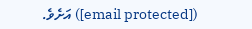([email protected]) އަށެވެ.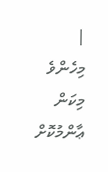|
މިހެންވެ މިކަން ޢާންމުކޮށް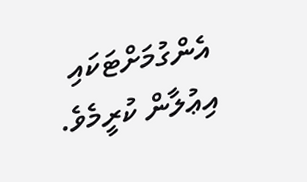އެންގުމަށްޓަކައި އިޢުލާން ކުރީމެވެ.